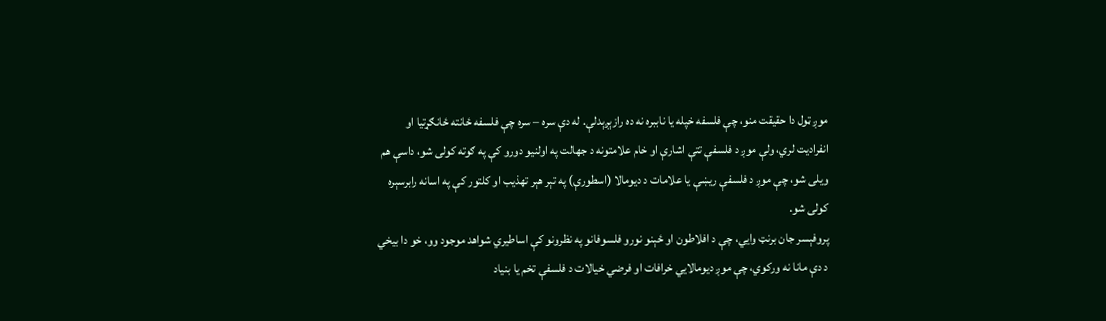موږ ټول دا حقیقت منو، چې فلسفه خپله یا ناببره نه ده رازېږېدلې. له دې سره – سره چې فلسفه ځانته ځانګړتيا او انفراديت لري، ولې موږ د فلسفې تتې اشارې او خام علامتونه د جهالت په اولنيو دورو كې په ګوته كولى شو، داسې هم ویلی شو، چې موږ د فلسفې ريښې يا علامات د ديومالا (اسطورې) په تېر هېر تهذيب او كلتور كې په اسانه رابرسېره كولى شو.
پروفېسر جان برنټ وایي، چې د افلاطون او ځېنو نورو فلسوفانو په نظرونو كې اساطيري شواهد موجود وو، خو دا بیخي د دې مانا نه ورکوي، چې موږ ديومالایي خرافات او فرضي خيالات د فلسفې تخم يا بنياد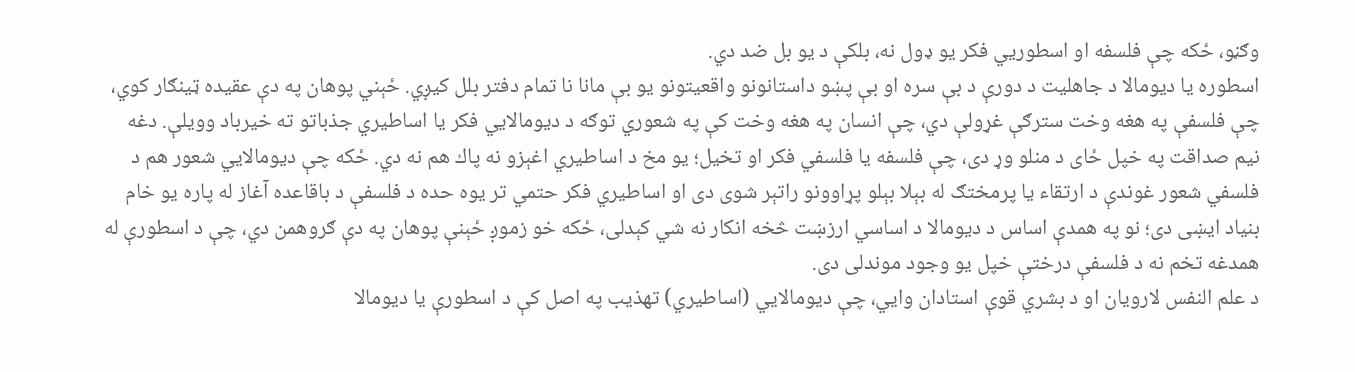وګڼو، ځکه چې فلسفه او اسطوريي فكر يو ډول نه، بلکې د يو بل ضد دي.
اسطوره يا ديومالا د جاهليت د دورې د بې سره او بې پښو داستانونو واقعيتونو يو بې مانا نا تمام دفتر بلل كيږي. ځېني پوهان په دې عقيده ټينګار كوي، چې فلسفې په هغه وخت سترګې غړولې دي، چې انسان په هغه وخت کې په شعوري توګه د ديومالایي فكر يا اساطيري جذباتو ته خيرباد وویلې. دغه نيم صداقت په خپل ځاى د منلو وړ دى، چې فلسفه يا فلسفي فكر او تخيل؛ يو مخ د اساطيري اغېزو نه پاك هم نه دي. ځکه چې ديومالایي شعور هم د فلسفي شعور غوندې د ارتقاء يا پرمختګ له بېلا بېلو پړاوونو راتېر شوى دى او اساطيري فكر حتمي تر يوه حده د فلسفې د باقاعده آغاز له پاره يو خام بنياد ايښى دى؛ نو په همدې اساس د ديومالا د اساسي ارزښت څخه انكار نه شي كېدلى، ځكه خو زموږ ځېنې پوهان په دې ګروهمن دي، چې د اسطورې له همدغه تخم نه د فلسفې درختې خپل يو وجود موندلى دى.
د علم النفس لارویان او د بشري قوې استادان وايي، چې ديومالایي (اساطيري) تهذيب په اصل كې د اسطورې يا ديومالا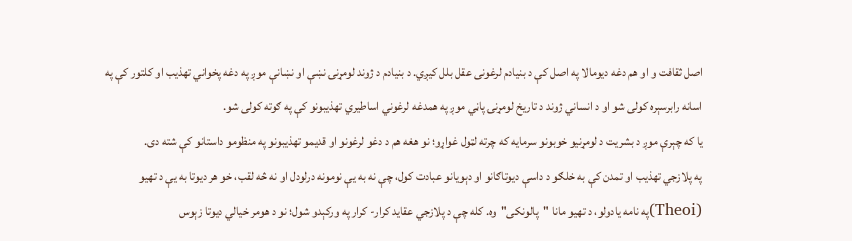اصل ثقافت و او هم دغه ديومالا په اصل كې د بنيادم لرغونى عقل بلل كيږي. د بنيادم د ژوند لومړنۍ نښې او نښانې موږ په دغه پخواني تهذيب او كلتور كې په اسانه رابرسېره كولى شو او د انساني ژوند د تاريخ لومړنۍ پاڼي موږ په همدغه لرغوني اساطيري تهذيبونو كې په ګوته كولى شو.
يا که چېرې موږ د بشريت د لومړنیو خوبونو سرمايه كه چرته لټول غواړو؛ نو هغه هم د دغو لرغونو او قديمو تهذيبونو په منظومو داستانو كې شته دی.
په پلازجي تهذيب او تمدن كې به خلګو د داسې ديوتاګانو او دېويانو عبادت كول، چې نه به یې نومونه درلودل او نه څه لقب، خو هر ديوتا به یې د تهيو (Theoi)په نامه يادولو، د تهيو مانا "پالونكى"وه. كله چې د پلازجي عقايد کرار- کرار په وركېدو شول؛ نو د هومر خيالي ديوتا زېوس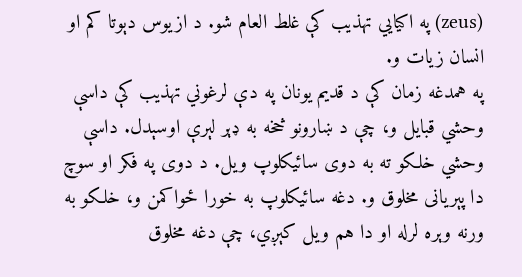(zeus) په اكيایي تهذيب كې غلط العام شو. د ازيوس دېوتا كم او انسان زيات و.
په همدغه زمان كې د قديم يونان په دې لرغوني تهذيب كې داسې وحشي قبایل و، چې د ښارونو څخه به ډېر لېرې اوسېدل. داسې وحشي خلکو ته به دوی سائيكلوپ ویل. د دوی په فكر او سوچ دا پېریانی مخلوق و. دغه سائيكلوپ به خورا ځواکمن و، خلکو به ورنه وېره لرله او دا هم ويل كېږي، چې دغه مخلوق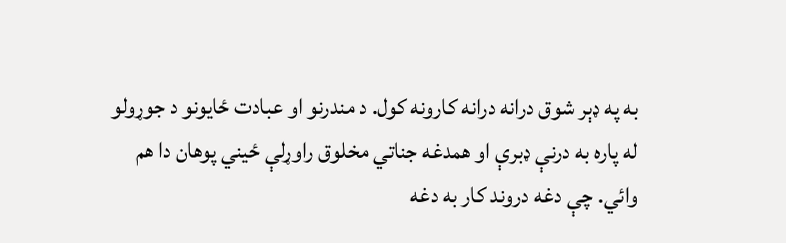به په ډېر شوق درانه درانه كارونه كول. د مندرنو او عبادت ځایونو د جوړولو له پاره به درنې ډبرې او همدغه جناتي مخلوق راوړلې ځيني پوهان دا هم وائي. چې دغه دروند كار به دغه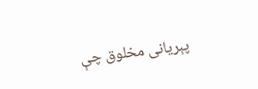پېریانی مخلوق چې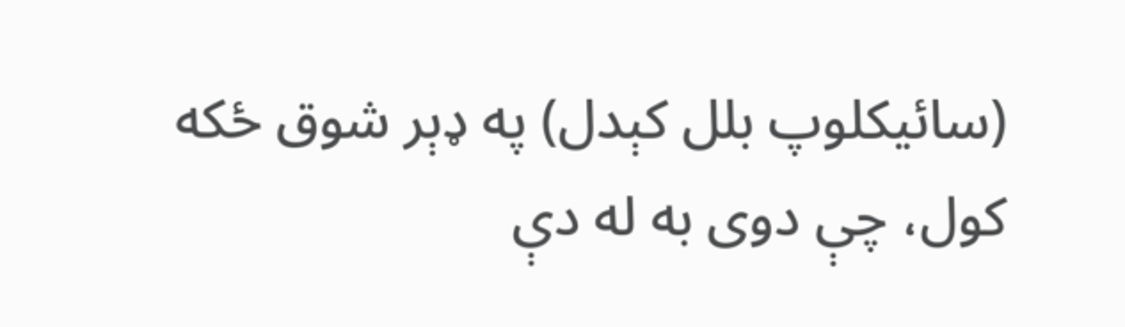(سائيكلوپ بلل كېدل) په ډېر شوق ځكه كول، چې دوی به له دې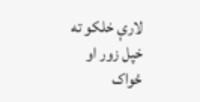لارې خلکو ته خپل زور او ځواک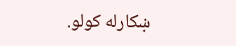ښکارله کولو.